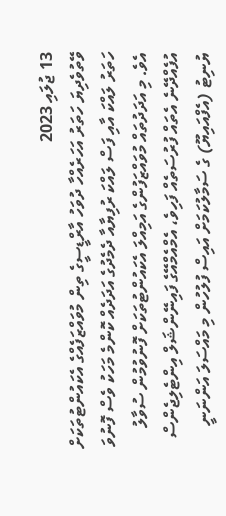13 ޖުލައި 2023
ވޭތުވެދިޔަ ހަތަރު އަހަރެއްހާ ދުވަހު އާރްޑީސީގެ ތިން މުވައްޒަފެއްގެ އެކައުންޓުތަކަށް ހަތަރު ލައްކަ އާއި ފަސް ލައްކަ ރުފިޔާއާ ދެމެދުގެ އަދަދެއް ކޮންމެ މަހަކު ވެސް ފޮނުވަ އެވެ. މި އަދަދުތައް މުވައްޒަފުންގެ އަމިއްލަ އެކައުންޓުތަކަށް ފޮނުވުމުން ސުވާލު އުފެއްދޭނެ އެތައް ފުރުސަތެއް ފަހިވެ، އެމްއެމްއޭގެ ފައިނޭންޝަލް އިންޓެލިޖެންސް ޔުނިޓު (އެފްއައިޔޫ) ގެ ސަމާލުކަމަށް އައިސް ފުލުހުން މި މައްސަލަ އަންނަނީ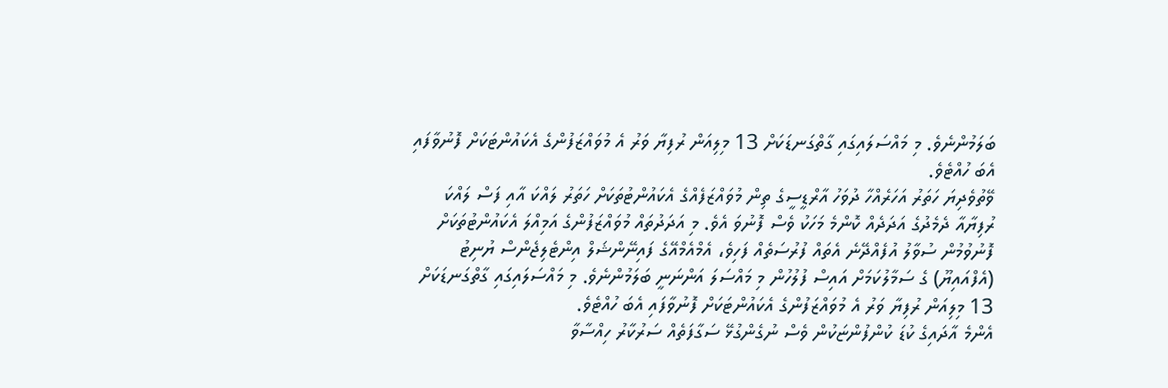ބަލަމުންނެވެ. މި މައްސަލައިގައި ގާތްގަނޑަކަށް 13 މިލިއަން ރުފިޔާ ވަރު އެ މުވައްޒަފުންގެ އެކައުންޓަކަށް ފޮނުވާފައި އެބަ ހުއްޓެވެ.
ވޭތުވެދިޔަ ހަތަރު އަހަރެއްހާ ދުވަހު އާރްޑީސީގެ ތިން މުވައްޒަފެއްގެ އެކައުންޓުތަކަށް ހަތަރު ލައްކަ އާއި ފަސް ލައްކަ ރުފިޔާއާ ދެމެދުގެ އަދަދެއް ކޮންމެ މަހަކު ވެސް ފޮނުވަ އެވެ. މި އަދަދުތައް މުވައްޒަފުންގެ އަމިއްލަ އެކައުންޓުތަކަށް ފޮނުވުމުން ސުވާލު އުފެއްދޭނެ އެތައް ފުރުސަތެއް ފަހިވެ، އެމްއެމްއޭގެ ފައިނޭންޝަލް އިންޓެލިޖެންސް ޔުނިޓު (އެފްއައިޔޫ) ގެ ސަމާލުކަމަށް އައިސް ފުލުހުން މި މައްސަލަ އަންނަނީ ބަލަމުންނެވެ. މި މައްސަލައިގައި ގާތްގަނޑަކަށް 13 މިލިއަން ރުފިޔާ ވަރު އެ މުވައްޒަފުންގެ އެކައުންޓަކަށް ފޮނުވާފައި އެބަ ހުއްޓެވެ.
އެންމެ އާދައިގެ ކުޑަ ކުންފުންޏަކުން ވެސް ނުގެންގުޅޭ ސަގާފަތެއް ސަރުކާރު ހިއްސާވާ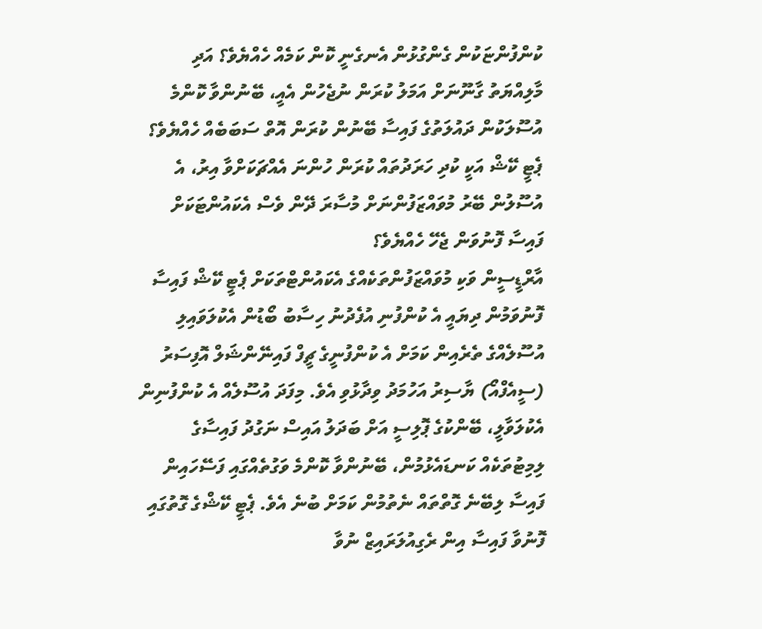ކުންފުންޏަކުން ގެންގުޅުން އެނގެނީ ކޮން ކަމެއް ހެއްޔެވެ؟ އަދި މާލިއްޔަތު ގާނޫނަށް އަމަލު ކުރަން ނުޖެހުން އެއީ، ބޭނުންވާ ކޮންމެ އުސޫލަކުން ދައުލަތުގެ ފައިސާ ބޭނުން ކުރަން އޮތް ސަބަބެއް ހެއްޔެވެ؟ ޕެޓީ ކޭޝް އަކީ ކުދި ހަރަދުތައް ކުރަން ހުންނަ އެއްޗަކަށްވާ އިރު، އެ އުސޫލުން ބޭރު މުވައްޒަފުންނަށް މުސާރަ ދޭން ވެސް އެކައުންޓަކަށް ފައިސާ ފޮނުވަން ޖެހޭ ހެއްޔެވެ؟
އާރްޑީސީން ވަކި މުވައްޒަފުންތަކެއްގެ އެކައުންޓްތަކަށް ޕެޓީ ކޭޝް ފައިސާ ފޮނުވަމުން ދިޔައީ އެ ކުންފުނި އުފެދުނު ހިސާބު ބޯޑުން އެކުލަވައިލި އުސޫލެއްގެ ތެރެއިން ކަމަށް އެ ކުންފުނީގެ ޗީފް ފައިނޭންޝަލް އޮފިސަރު (ސީއެފްއޯ) ޔާސިރު އަހުމަދު ވިދާޅުވި އެވެ. މިފަދަ އުސޫލެއް އެ ކުންފުނިން އެކުލަވާލީ، ބޭންކުގެ ޕޮލިސީ އަށް ބަދަލު އައިސް ނަގުދު ފައިސާގެ ލިމިޓުތަކެއް ކަނޑައެޅުމުން، ބޭނުންވާ ކޮންމެ ވަގުތެއްގައި ފަސޭހައިން ފައިސާ ލިބޭނެ ގޮތްތައް ނެތުމުން ކަމަށް ބުނެ އެވެ. ޕެޓީ ކޭޝްގެ ގޮތުގައި ފޮނުވާ ފައިސާ އިން ރެގިއުލަރައިޒް ނުވާ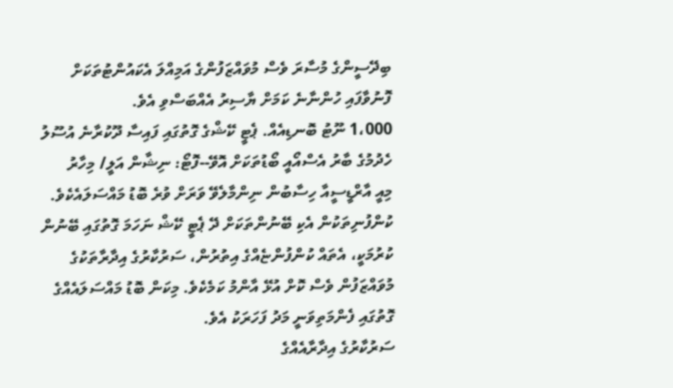ބިދޭސީންގެ މުސާރަ ވެސް މުވައްޒަފުންގެ އަމިއްލަ އެކައުންޓުތަކަށް ފޮނުވާފައި ހުންނާނެ ކަމަށް ޔާސިރު އެއްބަސްވި އެވެ.
1،000 ނޫޓު ބޮނޑިއެއް. ޕެޓީ ކޭޝްގެ ގޮތުގައި ފައިސާ ދޫކުރާނެ އުސޫލު ހެދުމުގެ ބާރު އެސްއޯއީ ބޯޑުތަކަށް އޮވޭ--ފޮޓޯ: ނިޝާން އަލީ/ މިހާރު
މިއީ އާރްޑީސީއާ ހިސާބުން ނިންމާލެވޭ ވަރަށް ވުރެ ބޮޑު މައްސަލައެކެވެ. ކުންފުނިތަކުން އެކި ބޭނުންތަކަށް ދޭ ޕެޓީ ކޭޝް ނަހަމަ ގޮތުގައި ބޭނުން ކުރުމަކީ، އެތައް ކުންފުންޏެއްގެ އިތުރުން، ސަރުކާރުގެ އިދާރާތަކުގެ މުވައްޒަފުން ވެސް ކޮށް އުޅޭ އާންމު ކަމެކެވެ. މިކަން ބޮޑު މައްސަލައެއްގެ ގޮތުގައި ފެންމަތިވަނީ މަދު ފަހަރަކު އެވެ.
ސަރުކާރުގެ އިދާރާއެއްގެ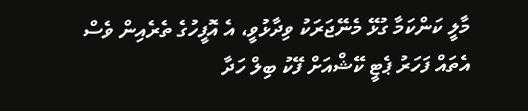މާލީ ކަންކަމާ ގުޅޭ މެނޭޖަރަކު ވިދާޅުވީ، އެ އޮފީހުގެ ތެރެއިން ވެސް އެތައް ފަހަރު ޕެޓީ ކޭޝްއަށް ފޭކު ބިލް ހަދާ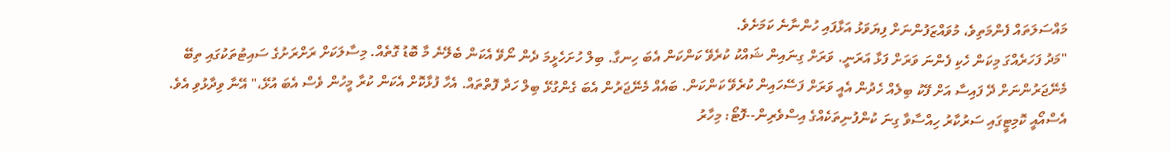މައްސަލަތައް ފެންމަތިވެ، މުވައްޒަފުންނަށް ފިޔަވަޅު އަޅާފައި ހުންނާނެ ކަމަށެވެ.
"މަދު ފަހަރެއްގަ މިކަން ހެކި ފެންނަ ވަރަށް ފަޅާ އަރަނީ. ވަރަށް ގިނައިން ޝައްކު ކުރެވޭ ކަންކަން އެބަ ހިނގާ. ބިލް ހުށަހެޅީމަ ދެން ނޯވޭ އެކަން ބެލޭނެ މާ ބޮޑު ގޮތެއް. މިސާލަކަށް ރަށްރަށުގެ ސައިޓުތަކުގައި ތިބޭ މެނޭޖަރުންނަށް ދޭ ފައިސާ އަށް ފޭކު ބިލެއް ހެދުން އެއީ ވަރަށް ފަސޭހައިން ކުރެވޭ ކަންކަން. ބައެއް މެނޭޖަރުން އެބަ ގެންގުޅޭ ބިލް ހަދާ ފޮތްތައް. އެހާ ފުޅާކޮށް އެކަން ކުރާ މީހުން ވެސް އެބަ އުޅޭ،" އޭނާ ވިދާޅުވި އެވެ.
އެސްއޯއީ ކޮމިޓީގައި ސަރުކާރު ހިއްސާވާ ގިނަ ކުންފުނިތަކެއްގެ އިސްވެރިން--ފޮޓޯ: މިހާރު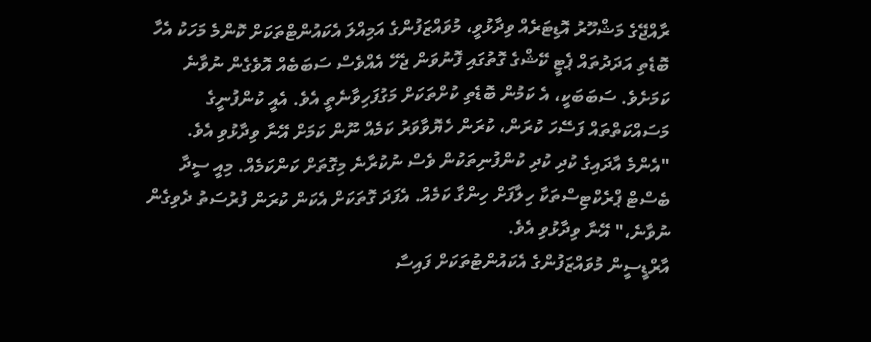ރާއްޖޭގެ މަޝްހޫރު އޮޑިޓަރެއް ވިދާޅުވީ، މުވައްޒަފުންގެ އަމިއްލަ އެކައުންޓްތަކަށް ކޮންމެ މަހަކު އެހާ ބޮޑެތި އަދަދުތައް ޕެޓީ ކޭޝްގެ ގޮތުގައި ފޮނުވަން ޖެހޭ އެއްވެސް ސަބަބެއް އޮވެގެން ނުވާނެ ކަމަށެވެ. ސަބަބަކީ، އެ ކަމުން ބޮޑެތި ކުށްތަކަށް މަގުފަހިވާނެތީ އެވެ. އެއީ ކުންފުނީގެ މަސައްކަތްތައް ފަސޭހަ ކުރަން، ކުރަން ހެޔޮވާވަރު ކަމެއް ނޫން ކަމަށް އޭނާ ވިދާޅުވި އެވެ.
"އެންމެ އާދައިގެ ކުދި ކުދި ކުންފުނިތަކުން ވެސް ނުކުރާނެ މިގޮތަށް ކަންކަމެއް. މިއީ ސީދާ ބެސްޓް ޕްރެކްޓިސްތަކާ ހިލާފަށް ހިންގާ ކަމެއް. އެފަދަ ގޮތަކަށް އެކަން ކުރަން ފުރުސަތު ދެވިގެން ނުވާނެ،" އޭނާ ވިދާޅުވި އެވެ.
އާރްޑީސީން މުވައްޒަފުންގެ އެކައުންޓުތަކަށް ފައިސާ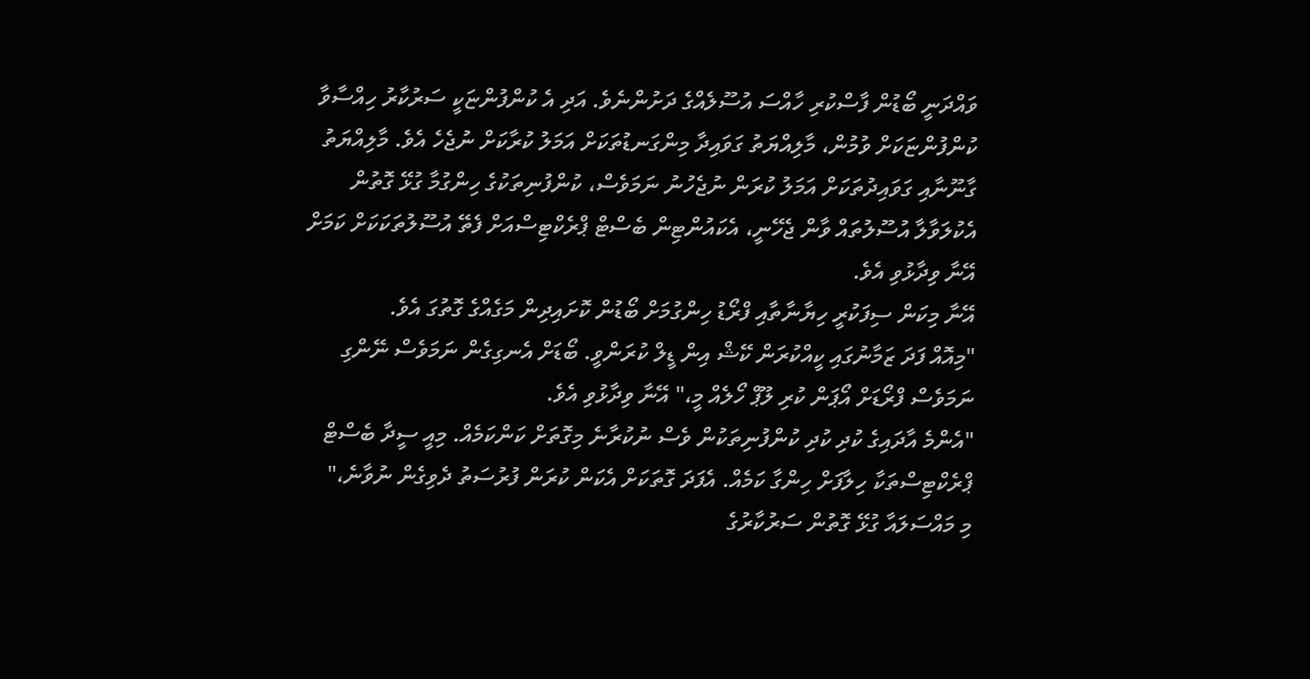ވައްދަނީ ބޯޑުން ފާސްކުރި ހާއްސަ އުސޫލެއްގެ ދަށުންނެވެ. އަދި އެ ކުންފުންޏަކީ ސަރުކާރު ހިއްސާވާ ކުންފުންޏަކަށް ވުމުން، މާލިއްޔަތު ގަވައިދާ މިންގަނޑުތަކަށް އަމަލު ކުރާކަށް ނުޖެހެ އެވެ. މާލިއްޔަތު ގާނޫނާއި ގަވައިދުތަކަށް އަމަލު ކުރަން ނުޖެހުނު ނަމަވެސް، ކުންފުނިތަކުގެ ހިންގުމާ ގުޅޭ ގޮތުން އެކުލަވާލާ އުސޫލުތައް ވާން ޖެހޭނީ، އެކައުންޓިން ބެސްޓް ޕްރެކްޓިސްއަށް ފެތޭ އުސޫލުތަކަކަށް ކަމަށް އޭނާ ވިދާޅުވި އެވެ.
އޭނާ މިކަން ސިފަކުރީ ހިޔާނާތާއި ފްރޯޑު ހިންގުމަށް ބޯޑުން ކޮށައިދިން މަގެއްގެ ގޮތުގަ އެވެ.
"މިއޮއް ފަދަ ޒަމާނުގައި ކީއްކުރަން ކޭޝް އިން ޑީލް ކުރަންވީ. ބޯޑަށް އެނގިގެން ނަމަވެސް ނޭންގި ނަމަވެސް ފްރޯޑަށް އޯޕަން ކުރި ލޫޕް ހޯލެއް މީ،" އޭނާ ވިދާޅުވި އެވެ.
"އެންމެ އާދައިގެ ކުދި ކުދި ކުންފުނިތަކުން ވެސް ނުކުރާނެ މިގޮތަށް ކަންކަމެއް. މިއީ ސީދާ ބެސްޓް ޕްރެކްޓިސްތަކާ ހިލާފަށް ހިންގާ ކަމެއް. އެފަދަ ގޮތަކަށް އެކަން ކުރަން ފުރުސަތު ދެވިގެން ނުވާނެ،"
މި މައްސަލައާ ގުޅޭ ގޮތުން ސަރުކާރުގެ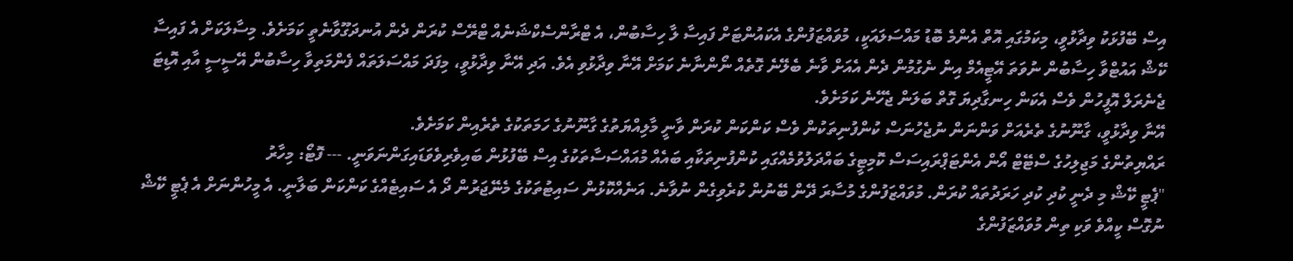އިސް ބޭފުޅަކު ވިދާޅުވީ، މިކަމުގައި އޮތް އެންމެ ބޮޑު މައްސަލައަކީ، މުވައްޒަފުންގެ އެކައުންޓަށް ފައިސާ ލާ ހިސާބުން، އެ ޓްރާންސެކްޝަނެއް ޓްރޭސް ކުރަން ދެން އުނދަގޫވާނެތީ ކަމަށެވެ. މިސާލަކަށް އެ ފައިސާ ކޭޝް އައުޓްވާ ހިސާބުން ނުވަތަ އޭޓީއެމް އިން ނެގުމުން ދެން އެއަށް ވާނެ ބެލޭނެ ގޮތެއް ނޯންނާނެ ކަމަށް އޭނާ ވިދާޅުވި އެވެ. އަދި އޭނާ ވިދާޅުވީ، މިފަދަ މައްސަލަތައް ފެންމަތިވާ ހިސާބުން އޭސީސީ އާއި އޮޑިޓަ ޖެނެރަލް އޮފީހުން ވެސް އެކަން ހިނގާދިޔަ ގޮތް ބަލަން ޖެހޭނެ ކަމަށެވެ.
އޭނާ ވިދާޅުވީ، ގާނޫނުގެ ތެރެއަށް ވަންނަން ނުޖެހުނަސް ކުންފުނިތަކުން ވެސް ކަންކަން ކުރަން ވާނީ މާލިއްޔަތުގެ ގާނޫނުގެ ހަމަތަކުގެ ތެރެއިން ކަމަށެވެ.
ރައްޔިތުންގެ މަޖިލިހުގެ ސްޓޭޓް އޯން އެންޓަޕްރައިސަސް ކޮމިޓީގެ ބައްދަލުވުމެއްގައި ކުންފުނިތަކާއި ބައެއް މުއައްސަސާތަކުގެ އިސް ބޭފުޅުން ބައިވެރިވެވަޑައިގަންނަވަނީ. --- ފޮޓޯ: މިހާރު
"ޕެޓީ ކޭޝް މި ދެނީ ކުދި ކުދި ހަރަދުތައް ކުރަން. މުވައްޒަފުންގެ މުސާރަ ދޭން ބޭނުން ކުރެވިގެން ނުވާނެ. އަނެއްކޮޅުން ސައިޓުތަކުގެ މެނޭޖަރުން ދޯ އެ ސައިޓެއްގެ ކަންކަން ބަލާނީ. އެ މީހުންނަށް އެ ޕެޓީ ކޭޝް ނުގޮސް ކީއްވެ ވަކި ތިން މުވައްޒަފުންގެ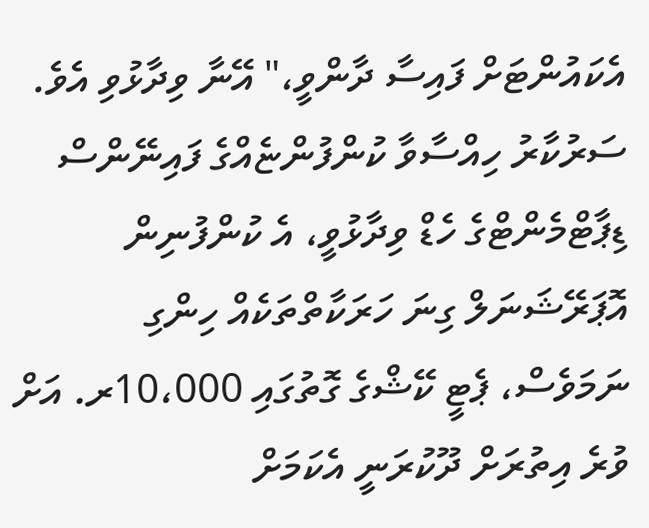އެކައުންޓަށް ފައިސާ ދާންވީ،" އޭނާ ވިދާޅުވި އެވެ.
ސަރުކާރު ހިއްސާވާ ކުންފުންޏެއްގެ ފައިނޭންސް ޑިޕާޓްމެންޓްގެ ހެޑް ވިދާޅުވީ، އެ ކުންފުނިން އޮޕަރޭޝަނަލް ގިނަ ހަރަކާތްތަކެއް ހިންގި ނަމަވެސް، ޕެޓީ ކޭޝްގެ ގޮތުގައި 10،000ރ. އަށް ވުރެ އިތުރަށް ދޫކުރަނީ އެކަމަށް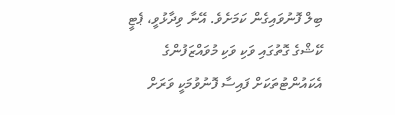ބިލް ފޮނުވައިގެން ކަމަށެވެ. އޭނާ ވިދާޅުވީ، ޕެޓީ ކޭޝްގެ ގޮތުގައި ވަކި ވަކި މުވައްޒަފުންގެ އެކައުންޓުތަކަށް ފައިސާ ފޮނުވުމަކީ ވަރަށް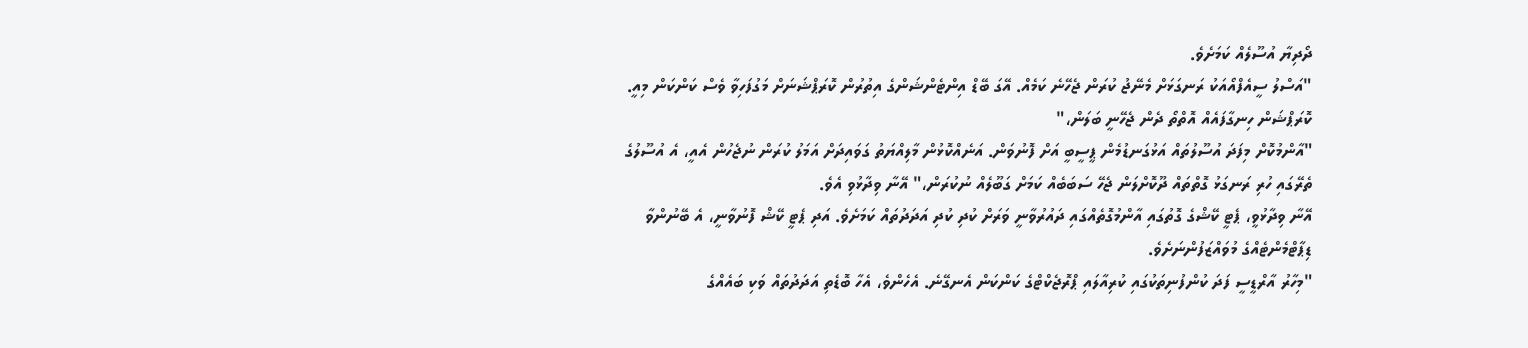ދޯދިޔާ އުސޫލެއް ކަމަށެވެ.
"އަސްލު ސީއެފްއޯއަކު ރަނގަޅަށް މެނޭޖު ކުރަން ޖެހޭނެ ކަމެއް. އޭގަ ބޭޑް އިންޓެންޝަންގެ އިތުރުން ކޮރަޕްޝަނަށް މަގުފަހިވާ ވެސް ކަންކަން މިއީ. ކޮރަޕްޝަން ހިނގާފައެއް އޮތްތޯ ދެން ޖެހޭނީ ބަލަން،"
"އާންމުކޮށް މިފަދަ އުސޫލުތައް އަޅުގަނޑުމެން ޕީސީބީ އަށް ފޮނުވަން. އަނެއްކޮޅުން މާލިއްޔަތު ގަވައިދަށް އަމަލު ކުރަން ނުޖެހުން އެއީ، އެ އުސޫލުގެ ތެރޭގައި ހުރި ރަނގަޅު ގޮތްތައް ދޫކޮށްލަން ޖެހޭ ސަބަބެއް ކަމަށް ގަބޫލެއް ނުކުރަން،" އޭނާ ވިދާޅުވި އެވެ.
އޭނާ ވިދާޅުވީ، ޕެޓީ ކޭޝްގެ ގޮތުގައި އާންމުގޮތެއްގައި ދައުރުވާނީ ވަރަށް ކުދި ކުދި އަދަދުތައް ކަމަށެވެ. އަދި ޕެޓީ ކޭޝް ފޮނުވާނީ، އެ ބޭނުންވާ ޑިޕާޓްމެންޓެއްގެ މުވައްޒަފުންނަށެވެ.
"މިހާރު އާރްޑީސީ ފަދަ ކުންފުނިތަކުގައި ކުރިއާލައި ޕްރޮޖެކްޓްގެ ކަންކަން އެނގޭނެ. އެހެންވެ، އެހާ ބޮޑެތި އަދަދުތައް ވަކި ބައެއްގެ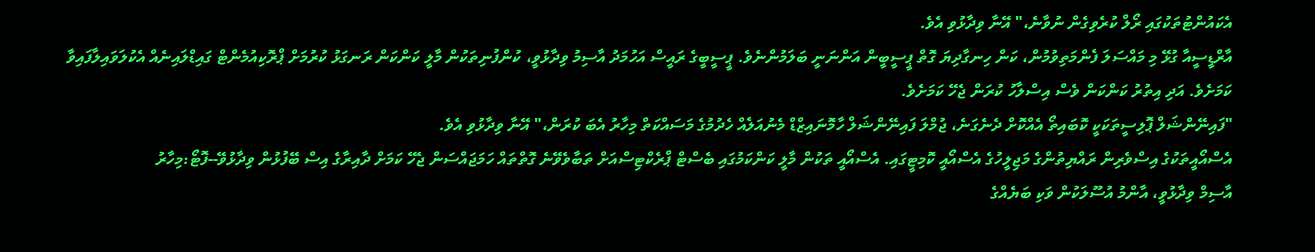އެކައުންޓުތަކުގައި ރޯލް ކުރެވިގެން ނުވާނެ،" އޭނާ ވިދާޅުވި އެވެ.
އާރްޑީސީއާ ގުޅޭ މި މައްސަލަ ފެންމަތިވުމުން، ކަން ހިނގާދިޔަ ގޮތް ޕީސީބީން އަންނަނީ ބަލަމުންނެވެ. ޕީސީބީގެ ރައީސް އަހުމަދު އާސިމު ވިދާޅުވީ، ކުންފުނިތަކުން މާލީ ކަންކަން ރަނގަޅު ކުރުމަށް ޕްރޮކިއުމެންޓް ގައިޑްލައިނެއް އެކުލަވައިލާފައިވާ ކަމަށެވެ. އަދި އިތުރު ކަންކަން ވެސް އިސްލާހު ކުރަން ޖެހޭ ކަމަށެވެ.
"ފައިނޭންޝަލް ޕޮލިސީތަކަކީ ކޮބައިތޯ އެއްކޮށް ދެނެގަނެ، ޖުމްލަ ފައިނޭންޝަލް ހާމޮނައިޒްޑް މެނުއަލެއް ހެދުމުގެ މަސައްކަތް މިހާރު އެބަ ކުރަން،" އޭނާ ވިދާޅުވި އެވެ.
އެސްއޯއީތަކުގެ އިސްވެރިން ރައްޔިތުންގެ މަޖިލީހުގެ އެސްއޯއީ ކޮމިޓީގައި. އެސްއޯއީ ތަކުން މާލީ ކަންކަމުގައި ބެސްޓް ޕްރެކްޓިސްއަށް ތަބާވެވޭނެ ގޮތްތައް ހަމަޖައްސަން ޖެހޭ ކަމަށް ދާއިރާގެ އިސް ބޭފުޅުން ވިދާޅުވޭ--ފޮޓޯ:މިހާރު
އާސިމް ވިދާޅުވީ، އާންމު އުސޫލަކުން ވަކި ބަޔެއްގެ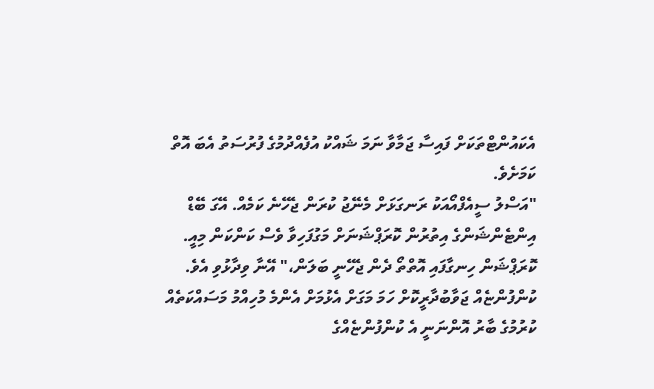އެކައުންޓްތަކަށް ފައިސާ ޖަމާވާ ނަމަ ޝައްކު އުފެއްދުމުގެ ފުރުސަތު އެބަ އޮތް ކަމަށެވެ.
"އަސްލު ސީއެފްއޯއަކު ރަނގަޅަށް މެނޭޖު ކުރަން ޖެހޭނެ ކަމެއް. އޭގަ ބޭޑް އިންޓެންޝަންގެ އިތުރުން ކޮރަޕްޝަނަށް މަގުފަހިވާ ވެސް ކަންކަން މިއީ. ކޮރަޕްޝަން ހިނގާފައި އޮތްތޯ ދެން ޖެހޭނީ ބަލަން،" އޭނާ ވިދާޅުވި އެވެ.
ކުންފުންޏެއް ޖަވާބުދާރީކޮށް ހަމަ މަގަށް އެޅުމަށް އެންމެ މުހިއްމު މަސައްކަތެއް ކުރުމުގެ ބާރު އޮންނަނީ އެ ކުންފުންޏެއްގެ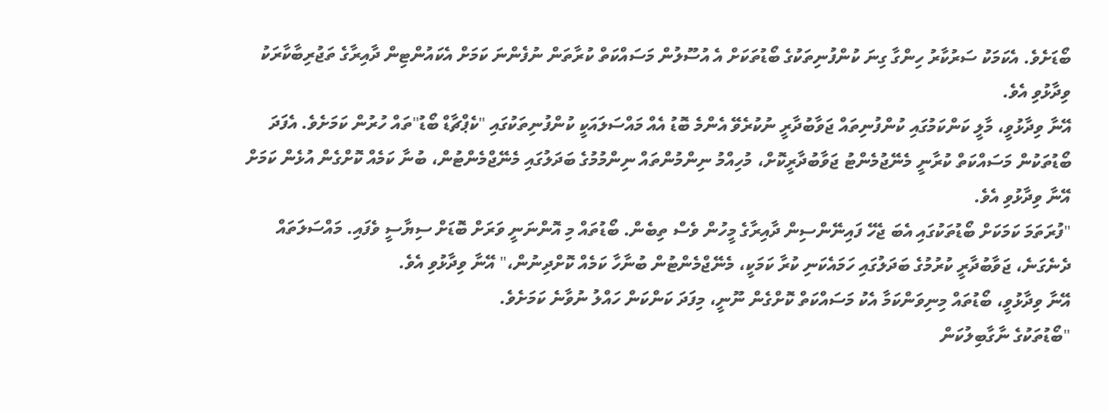ބޯޑަށެވެ. އެކަމަކު ސަރުކާރު ހިންގާ ގިނަ ކުންފުނިތަކުގެ ބޯޑުތަކަށް އެ އުސޫލުން މަސައްކަތް ކުރާތަން ނުފެންނަ ކަމަށް އެކައުންޓިން ދާއިރާގެ ތަޖުރިބާކާރަކު ވިދާޅުވި އެވެ.
އޭނާ ވިދާޅުވީ، މާލީ ކަންކަމުގައި ކުންފުނިތައް ޖަވާބުދާރީ ނުކުރެވޭ އެންމެ ބޮޑު އެއް މައްސަލައަކީ ކުންފުނިތަކުގައި "ކެޕްޗާޑް ބޯޑު"ތައް ހުރުން ކަމަށެވެ. އެފަދަ ބޯޑުތަކުން މަސައްކަތް ކުރާނީ މެނޭޖުމެންޓު ޖަވާބުދާރީކޮށް، މުހިއްމު ނިންމުންތައް ނިންމުމުގެ ބަދަލުގައި މެނޭޖްމެންޓުން، ބުނާ ކަމެއް ކޮށްގެން އުޅެން ކަމަށް އޭނާ ވިދާޅުވި އެވެ.
"ފުރަތަމަ ކަމަކަށް ބޯޑުތަކުގައި އެބަ ޖެހޭ ފައިނޭންސިން ދާއިރާގެ މީހުން ވެސް ތިބެން. ބޯޑުތައް މި އޮންނަނީ ވަރަށް ބޮޑަށް ސިޔާސީ ވެފައި. މައްސަލަތައް ދެނެގަނެ، ޖަވާބުދާރީ ކުރުމުގެ ބަދަލުގައި ހަމައެކަނި ކުރާ ކަމަކީ، މެނޭޖްމެންޓުން ބުނާހާ ކަމެއް ކޮށްދިނުން،" އޭނާ ވިދާޅުވި އެވެ.
އޭނާ ވިދާޅުވީ، ބޯޑުތައް މިނިވަންކަމާ އެކު މަސައްކަތް ކޮށްގެން ނޫނީ، މިފަދަ ކަންކަން ހައްލު ނުވާނެ ކަމަށެވެ.
"ބޯޑުތަކުގެ ނާގާބިލުކަން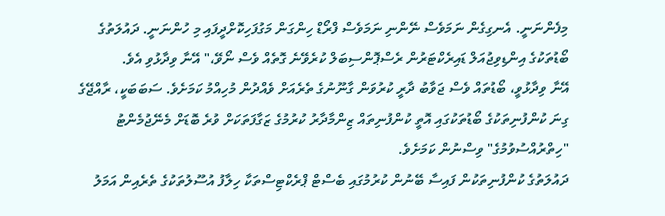މިފެންނަނީ. އެނގިގެން ނަމަވެސް ނޭންނި ނަމަވެސް ފްރޯޑް ހިންގަން މަގުފަހިކޮށްދީފައި މި ހުންނަނީ. ދައުލަތުގެ ބޯޑުތަކުގެ އިންޑިވިޖުއަލް ޑައިރެކްޓަރުން ރެސްޕޮންސިބަލް ކުރެވޭނެ ގޮތެއް ވެސް ނޯވޭ،" އޭނާ ވިދާޅުވި އެވެ.
އޭނާ ވިދާޅުވީ، ބޯޑުތައް ވެސް ޖަވާބު ދާރީ ކުރުވަން ގާނޫނުގެ ތެރެއަށް ވެއްދުން މުހިއްމު ކަމަށެވެ. ސަބަބަކީ، ރާއްޖޭގެ ގިނަ ކުންފުނިތަކުގެ ބޯޑުތަކުގައި އޮތީ ކުންފުނިތައް ޒިންމާދާރު ކުރުމުގެ ޒަގާފަތަކަށް ވުރެ ބޮޑަށް މެނޭޖުމެންޓު "ހިތްރުއްސުވުމުގެ" ވިސްނުން ކަމަށެވެ.
ދައުލަތުގެ ކުންފުނިތަކުން ފައިސާ ބޭނުން ކުރުމުގައި ބެސްޓް ޕްރެކްޓިސްތަކާ ހިލާފު އުސޫލުތަކުގެ ތެރެއިން އަމަލު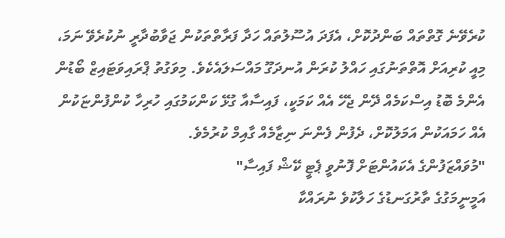ކުރެވޭނެ ގޮތްތައް ބަންދުކޮށް، އެފަދަ އުސޫލުތައް ހަދާ ފަރާތްތަކުން ޖަވާބުދާރީ ނުކުރެވޭ ނަމަ، މިއީ ކުރިއަށް އޮތްތަނުގައި ހައްލު ކުރަން އުނދަގޫ މައްސަލައެކެވެ. މިވަގުތު ޕްރައިވަޓައިޒް ބޯޑުން އެންމެ ބޮޑު އިސްކަމެއް ދޭން ޖެހޭ އެއް ކަމަކީ، ފައިސާއާ ގުޅޭ ކަންކަމުގައި ހުރިހާ ކުންފުންޏަކުން އެއް ހަމައަކުން އަމަލުކޮށް، ދެފުން ފެންނަ ނިޒާމެއް ގާއިމް ކުރުމެވެ.
"މުވައްޒަފުންގެ އެކައުންޓަށް ފޮނުވީ ޕެޓީ ކޭޝް ފައިސާ"
އަމީނީމަގުގެ ތާރުގަނޑުގެ ހަލާކުވެ ނުރައްކާ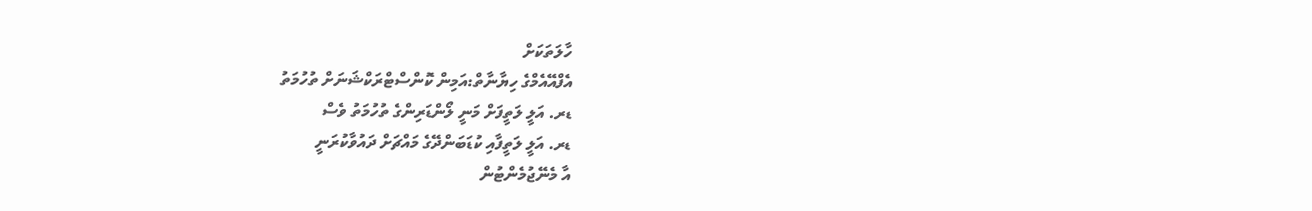ހާލަތަކަށް
އެފްއޭއެމްގެ ހިޔާނާތް:އަމިން ކޮންސްޓްރަކްޝަނަށް ތުހުމަތު
ޑރ. އަލީ ލަތީފަށް މަނީ ލޯންޑަރިންގެ ތުހުމަތު ވެސް
ޑރ. އަލީ ލަތީފާއި ކުޑަބަންދޭގެ މައްޗަށް ދައުވާކުރަނީ
އާ މެނޭޖުމެންޓުން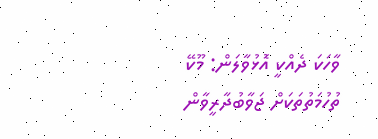ވާހަކަ ދެއްކީ އޮޅުވާލަން: މޫކޭ
ތުހުމަތުތަކަށް ޖަވާބުދާރީވާން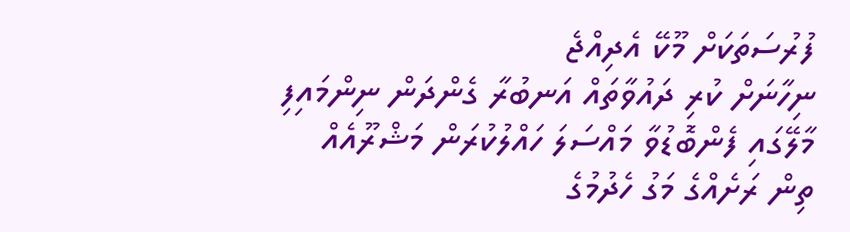ފުރުސަތަކަށް މޫކޭ އެދިއްޖެ
ނިހާނަށް ކުރި ދައުވާތައް އަނބުރާ ގެންދަން ނިންމައިފި
މާލޭގައި ފެންބޮޑުވާ މައްސަލަ ހައްލުކުރަން މަޝްރޫއެއް
ތިން ރަށެއްގެ މަގު ހެދުމުގެ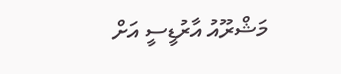މަޝްރޫއު އާރުޑީސީ އަށް